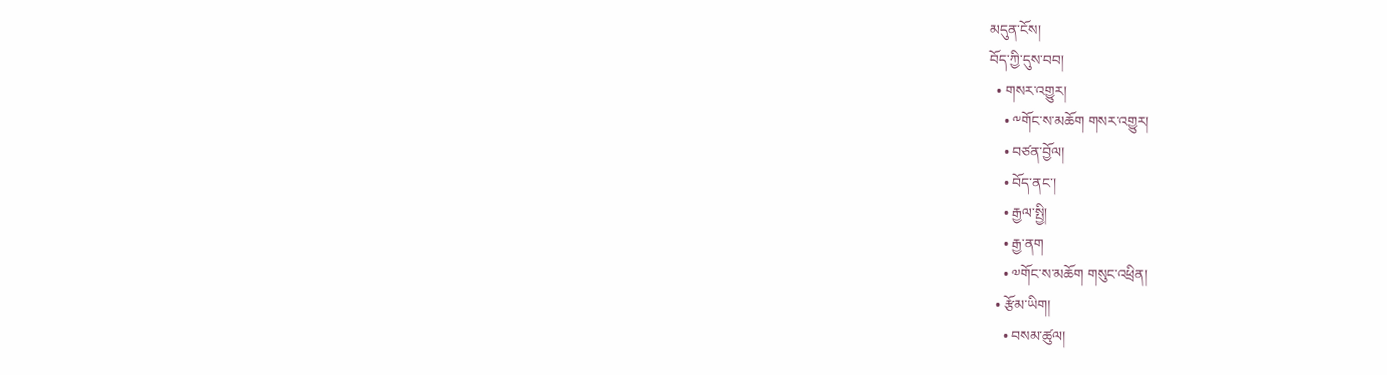མདུན་ངོས།
བོད་ཀྱི་དུས་བབ།
  • གསར་འགྱུར།
    • ༸གོང་ས་མཆོག གསར་འགྱུར།
    • བཙན་བྱོལ།
    • བོད་ནང་།
    • རྒྱལ་སྤྱི།
    • རྒྱ་ནག
    • ༧གོང་ས་མཆོག གསུང་འཕྲིན།
  • རྩོམ་ཡིག།
    • བསམ་ཚུལ།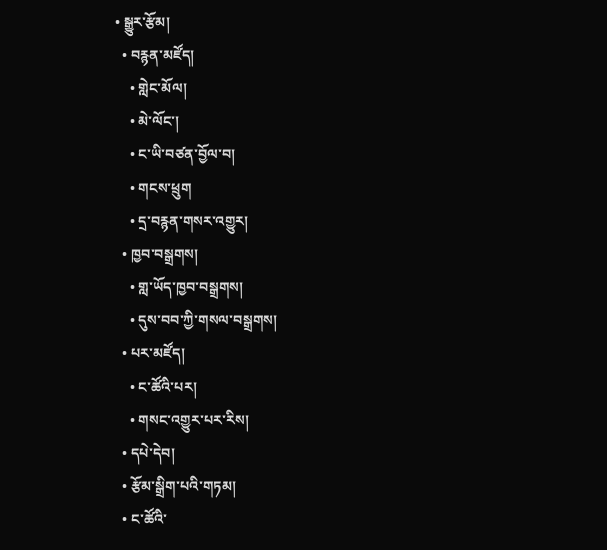• སྒྱུར་རྩོམ།
  • བརྙན་མཛོད།
    • གླེང་མོལ།
    • མེ་ལོང་།
    • ང་ཡི་བཙན་བྱོལ་བ།
    • གངས་ཕྲུག
    • དྲ་བརྙན་གསར་འགྱུར།
  • ཁྱབ་བསྒྲགས།
    • གླ་ཡོད་ཁྱབ་བསྒྲགས།
    • དུས་བབ་ཀྱི་གསལ་བསྒྲགས།
  • པར་མཛོད།
    • ང་ཚོའི་པར།
    • གསང་འགྱུར་པར་རིས།
  • དཔེ་དེབ།
  • རྩོམ་སྒྲིག་པའི་གཏམ།
  • ང་ཚོའི་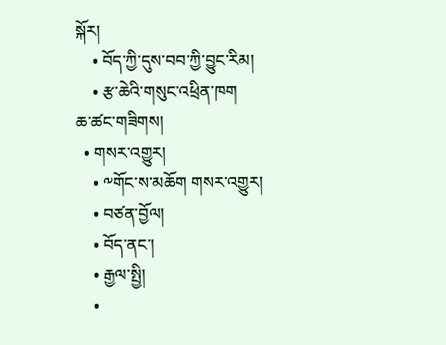སྐོར།
    • བོད་ཀྱི་དུས་བབ་ཀྱི་བྱུང་རིམ།
    • རྩ་ཆེའི་གསུང་འཕྲིན་ཁག
ཆ་ཚང་གཟིགས།
  • གསར་འགྱུར།
    • ༸གོང་ས་མཆོག གསར་འགྱུར།
    • བཙན་བྱོལ།
    • བོད་ནང་།
    • རྒྱལ་སྤྱི།
    •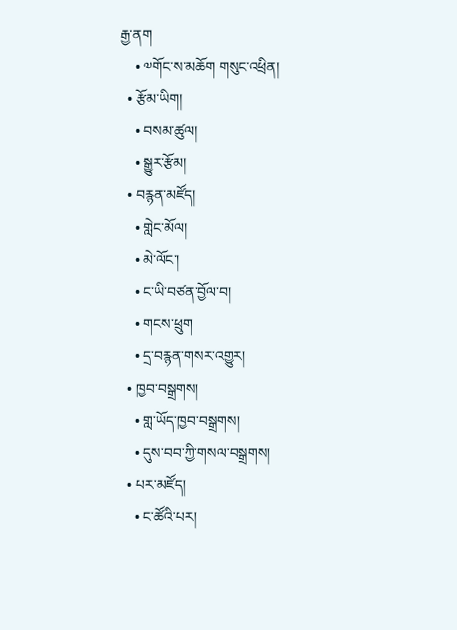རྒྱ་ནག
    • ༧གོང་ས་མཆོག གསུང་འཕྲིན།
  • རྩོམ་ཡིག།
    • བསམ་ཚུལ།
    • སྒྱུར་རྩོམ།
  • བརྙན་མཛོད།
    • གླེང་མོལ།
    • མེ་ལོང་།
    • ང་ཡི་བཙན་བྱོལ་བ།
    • གངས་ཕྲུག
    • དྲ་བརྙན་གསར་འགྱུར།
  • ཁྱབ་བསྒྲགས།
    • གླ་ཡོད་ཁྱབ་བསྒྲགས།
    • དུས་བབ་ཀྱི་གསལ་བསྒྲགས།
  • པར་མཛོད།
    • ང་ཚོའི་པར།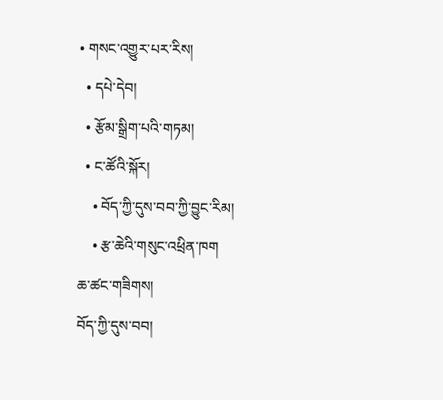• གསང་འགྱུར་པར་རིས།
  • དཔེ་དེབ།
  • རྩོམ་སྒྲིག་པའི་གཏམ།
  • ང་ཚོའི་སྐོར།
    • བོད་ཀྱི་དུས་བབ་ཀྱི་བྱུང་རིམ།
    • རྩ་ཆེའི་གསུང་འཕྲིན་ཁག
ཆ་ཚང་གཟིགས།
བོད་ཀྱི་དུས་བབ།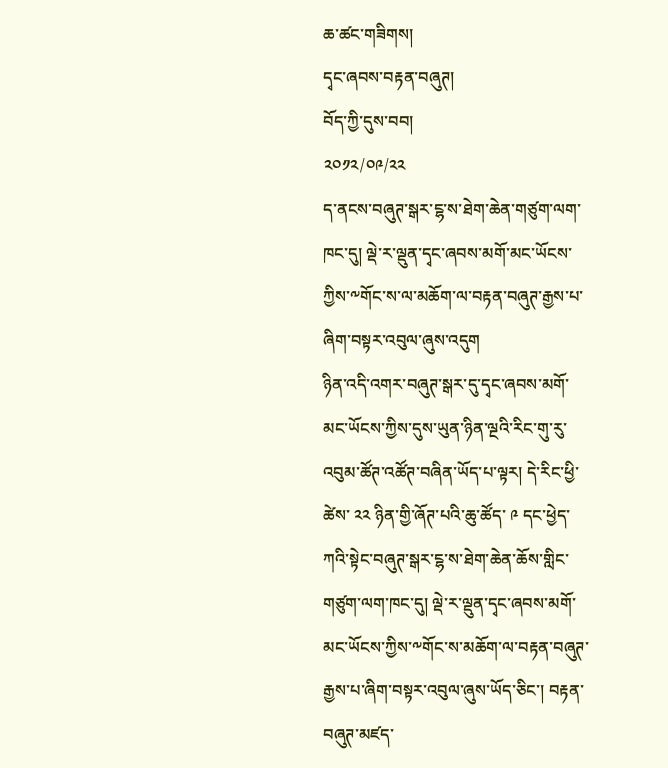ཆ་ཚང་གཟིགས།
དྭང་ཞབས་བརྟན་བཞུཊ།
བོད་ཀྱི་དུས་བབ།
༢༠༡༢/༠༩/༢༢
ད་ནངས་བཞུཊ་སྒར་ངྷ་ས་ཐེག་ཆེན་གཙུག་ལག་ཁང་དུ། ལྡེ་ར་ལྡུན་དྭང་ཞབས་མགོ་མང་ཡོངས་ཀྱིས་༸གོང་ས་ལ་མཆོག་ལ་བརྟན་བཞུཊ་རྒྱས་པ་ཞིག་བསྟར་འབུལ་ཞུས་འདུག
ཉིན་འདི་འགར་བཞུཊ་སྒར་དུ་དྭང་ཞབས་མགོ་མང་ཡོངས་ཀྱིས་དུས་ཡུན་ཉིན་ལྔའི་རིང་གུ་རུ་འབུམ་ཚོཊ་འཚོཊ་བཞིན་ཡོད་པ་ལྟར། དེ་རིང་ཕྱི་ཚེས་ ༢༢ ཉིན་གྱི་ཞོཊ་པའི་ཆུ་ཚོད་ ༩ དང་ཕྱེད་ཀའི་སྟེང་བཞུཊ་སྒར་ངྷ་ས་ཐེག་ཆེན་ཆོས་གླིང་གཙུག་ལག་ཁང་དུ། ལྡེ་ར་ལྡུན་དྭང་ཞབས་མགོ་མང་ཡོངས་ཀྱིས་༸གོང་ས་མཆོག་ལ་བརྟན་བཞུཊ་རྒྱས་པ་ཞིག་བསྟར་འབུལ་ཞུས་ཡོད་ཅིང་། བརྟན་བཞུཊ་མཛད་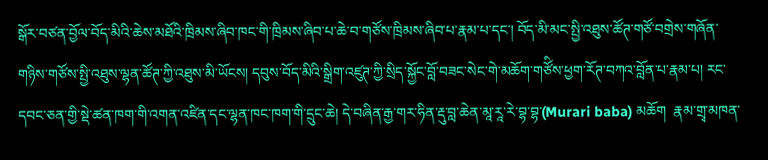སྒོར་བཙན་བྱོལ་བོད་མིའི་ཆེས་མཐོའི་ཁྲིམས་ཞིབ་ཁང་གི་ཁྲིམས་ཞིབ་པ་ཆེ་བ་གཙོས་ཁྲིམས་ཞིབ་པ་རྣམ་པ་དང་། བོད་མི་མང་སྤྱི་འཐུས་ཚོཊ་གཙོ་བགྲེས་གཞོན་གཉིས་གཙོས་སྤྱི་འཐུས་ལྷན་ཚོཊ་ཀྱི་འཐུས་མི་ཡོངས། དབུས་བོད་མིའི་སྒྲིག་འཛུཊ་ཀྱི་སྲིད་སྐྱོང་བློ་བཟང་སེང་གེ་མཆོག་གཙོིས་ཕྱག་རོཊ་བཀའ་བློན་པ་རྣམ་པ། རང་དབང་ཅན་གྱི་སྡེ་ཚན་ཁག་གི་འགན་འཛིན་དང་ལྷན་ཁང་ཁག་གི་དྲུང་ཆེ། དེ་བཞིན་རྒྱ་གར་ཧིན་རྡུ་བླ་ཆེན་མཱ་རཱ་རེ་བྷ་བྷ་(Murari baba) མཆོག  རྣམ་གྲྭ་མཁན་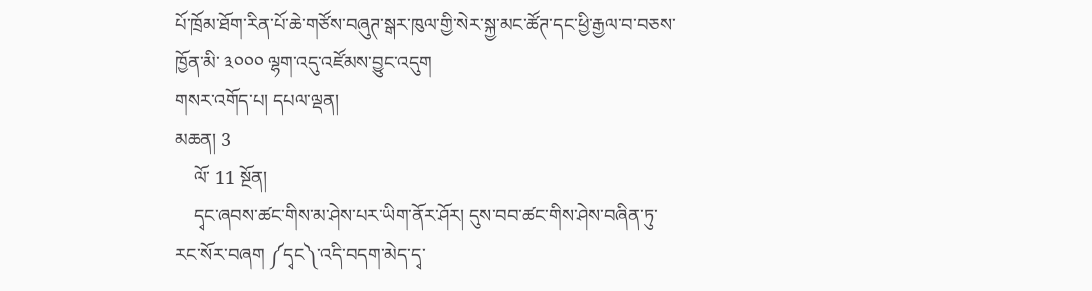པོ་ཁྲོམ་ཐོག་རིན་པོ་ཆེ་གཙོས་བཞུཊ་སྒར་ཁུལ་གྱི་སེར་སྐྱ་མང་ཚོཊ་དང་ཕྱི་རྒྱལ་བ་བཅས་ཁྱོན་མི་ ༣༠༠༠ ལྷག་འདུ་འཛོམས་བྱུང་འདུག
གསར་འགོད་པ། དཔལ་ལྡན།
མཆན། 3
    ལོ་ 11 སྔོན།
    དྭང་ཞབས་ཚང་གིས་མ་ཤེས་པར་ཡིག་ནོར་ཤོར། དུས་བབ་ཚང་གིས་ཤེས་བཞིན་ཏུ་རང་སོར་བཞག ༼དྭང༽་འདི་བདག་མེད་དྭ་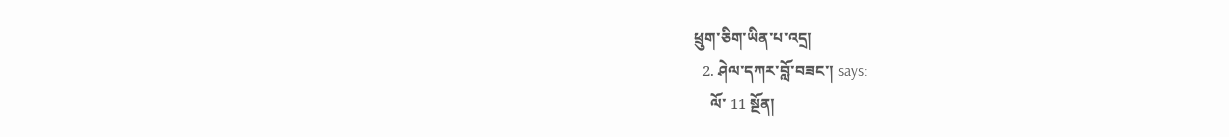ཕྲུག་ཅིག་ཡིན་པ་འདྲ།
  2. ཤེལ་དཀར་བློ་བཟང་། says:
    ལོ་ 11 སྔོན།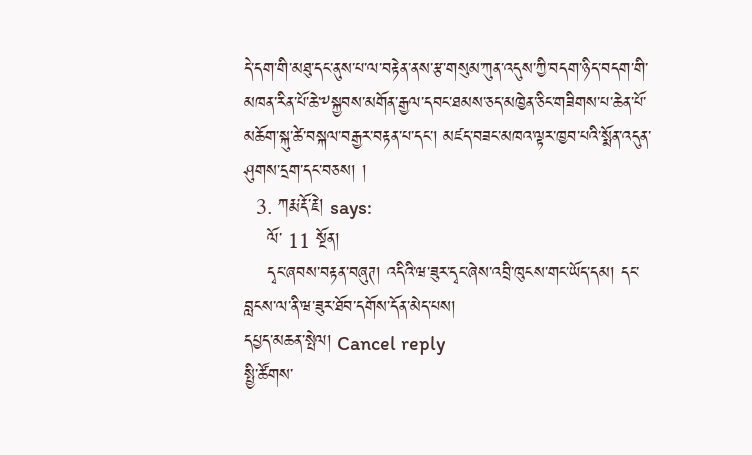དེ་དག་གི་མཐུ་དང་ནུས་པ་ལ་བརྟེན་ནས་རྩ་གསུམ་ཀུན་འདུས་ཀྱི་བདག་ཉིད་བདག་གི་མཁན་རིན་པོ་ཆེ་༸སྐྱབས་མགོན་རྒྱལ་དབང་ཐམས་ཅད་མཁྱེན་ཅིང་གཟིགས་པ་ཆེན་པོ་མཆོག་སྐུ་ཚེ་བསྐལ་བརྒྱར་བརྟན་པ་དང་། མཛད་བཟང་མཁའ་ལྟར་ཁྱབ་པའི་སྨོན་འདུན་ཤུགས་དྲག་དང་བཅས། །
  3. ཀརྨ་རྡོ་རྗེ། says:
    ལོ་ 11 སྔོན།
    དྭང་ཞབས་བརྟན་བཞུཊ། འདིའི་ཝ་ཟུར་དྭང་ཞེས་འབྲི་ཁུངས་གང་ཡོད་དམ། དང་བླངས་ལ་ནི་ཝ་ཟུར་ཐོབ་དགོས་དོན་མེད་པས།
དཔྱད་མཆན་སྤེལ། Cancel reply
སྤྱི་ཚོགས་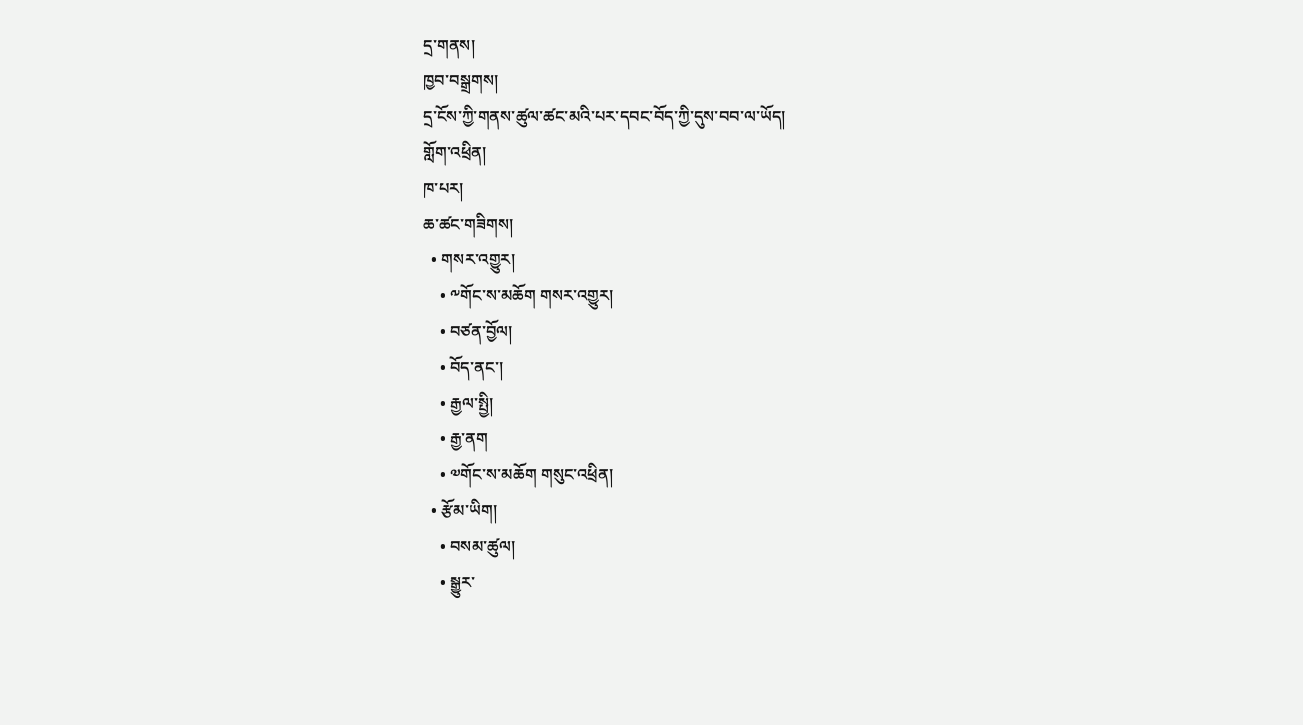དྲ་གནས།
ཁྱབ་བསྒྲགས།
དྲ་ངོས་ཀྱི་གནས་ཚུལ་ཚང་མའི་པར་དབང་བོད་ཀྱི་དུས་བབ་ལ་ཡོད།
གློག་འཕྲིན།
ཁ་པར།
ཆ་ཚང་གཟིགས།
  • གསར་འགྱུར།
    • ༸གོང་ས་མཆོག གསར་འགྱུར།
    • བཙན་བྱོལ།
    • བོད་ནང་།
    • རྒྱལ་སྤྱི།
    • རྒྱ་ནག
    • ༧གོང་ས་མཆོག གསུང་འཕྲིན།
  • རྩོམ་ཡིག།
    • བསམ་ཚུལ།
    • སྒྱུར་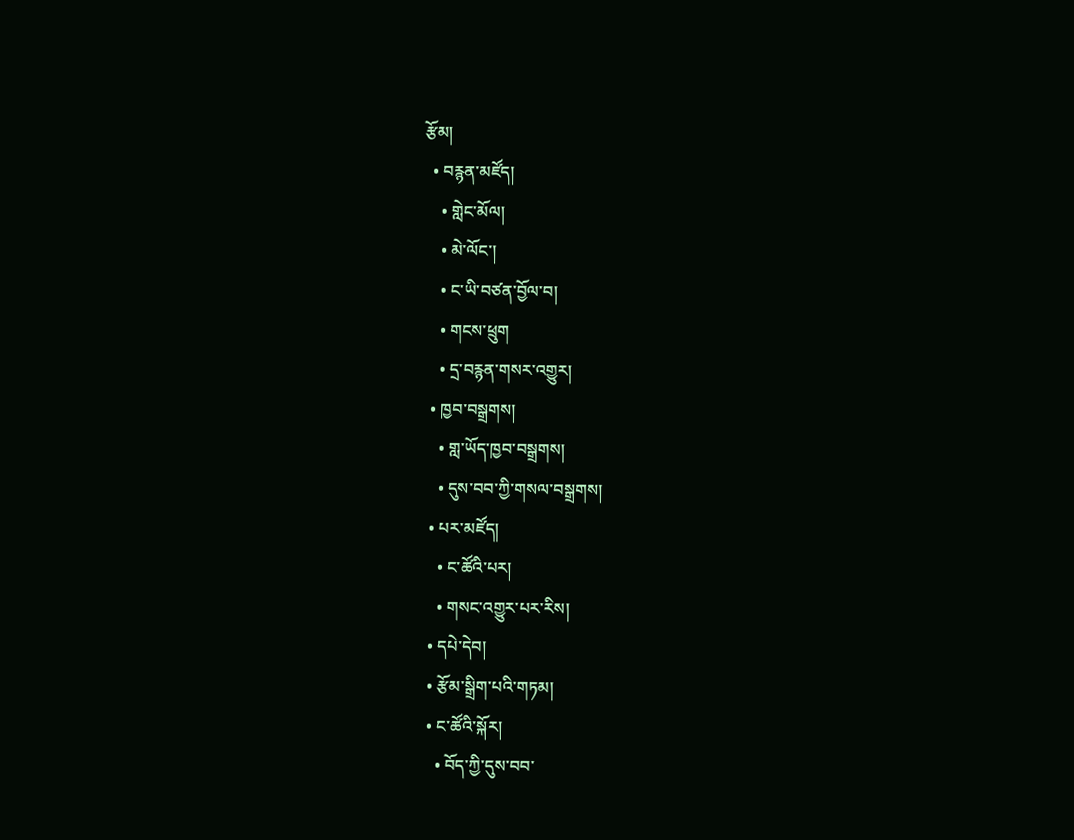རྩོམ།
  • བརྙན་མཛོད།
    • གླེང་མོལ།
    • མེ་ལོང་།
    • ང་ཡི་བཙན་བྱོལ་བ།
    • གངས་ཕྲུག
    • དྲ་བརྙན་གསར་འགྱུར།
  • ཁྱབ་བསྒྲགས།
    • གླ་ཡོད་ཁྱབ་བསྒྲགས།
    • དུས་བབ་ཀྱི་གསལ་བསྒྲགས།
  • པར་མཛོད།
    • ང་ཚོའི་པར།
    • གསང་འགྱུར་པར་རིས།
  • དཔེ་དེབ།
  • རྩོམ་སྒྲིག་པའི་གཏམ།
  • ང་ཚོའི་སྐོར།
    • བོད་ཀྱི་དུས་བབ་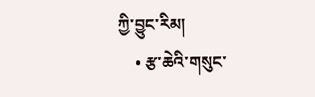ཀྱི་བྱུང་རིམ།
    • རྩ་ཆེའི་གསུང་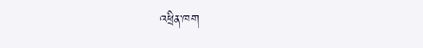འཕྲིན་ཁག